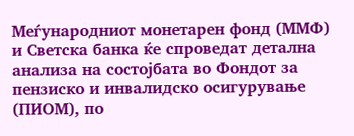Меѓународниот монетарен фонд (ММФ) и Светска банка ќе спроведат детална анализа на состојбата во Фондот за пензиско и инвалидско осигурување (ПИОМ), по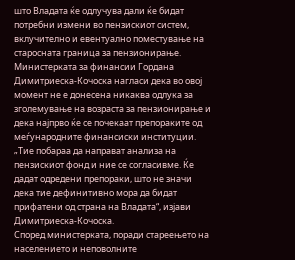што Владата ќе одлучува дали ќе бидат потребни измени во пензискиот систем, вклучително и евентуално поместување на старосната граница за пензионирање.
Министерката за финансии Гордана Димитриеска-Кочоска нагласи дека во овој момент не е донесена никаква одлука за зголемување на возраста за пензионирање и дека најпрво ќе се почекаат препораките од меѓународните финансиски институции.
„Тие побараа да направат анализа на пензискиот фонд и ние се согласивме. Ќе дадат одредени препораки, што не значи дека тие дефинитивно мора да бидат прифатени од страна на Владата“, изјави Димитриеска-Кочоска.
Според министерката, поради стареењето на населението и неповолните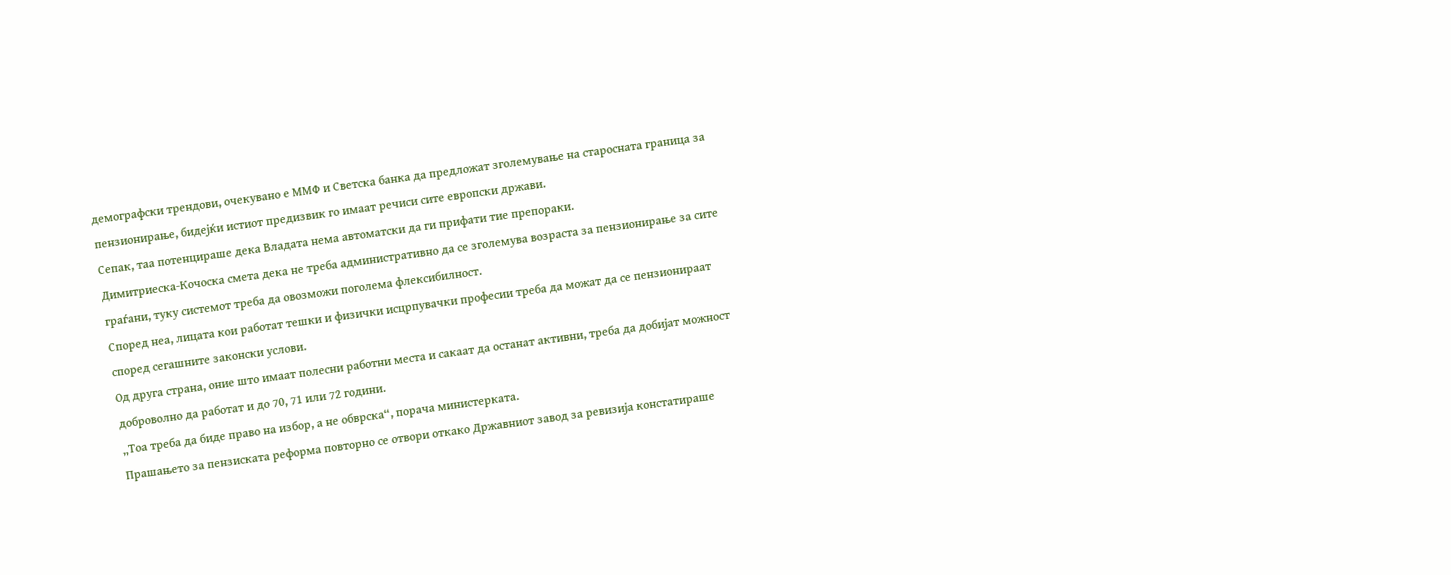демографски трендови, очекувано е ММФ и Светска банка да предложат зголемување на старосната граница за пензионирање, бидејќи истиот предизвик го имаат речиси сите европски држави.
Сепак, таа потенцираше дека Владата нема автоматски да ги прифати тие препораки.
Димитриеска-Кочоска смета дека не треба административно да се зголемува возраста за пензионирање за сите граѓани, туку системот треба да овозможи поголема флексибилност.
Според неа, лицата кои работат тешки и физички исцрпувачки професии треба да можат да се пензионираат според сегашните законски услови.
Од друга страна, оние што имаат полесни работни места и сакаат да останат активни, треба да добијат можност доброволно да работат и до 70, 71 или 72 години.
„Тоа треба да биде право на избор, а не обврска“, порача министерката.
Прашањето за пензиската реформа повторно се отвори откако Државниот завод за ревизија констатираше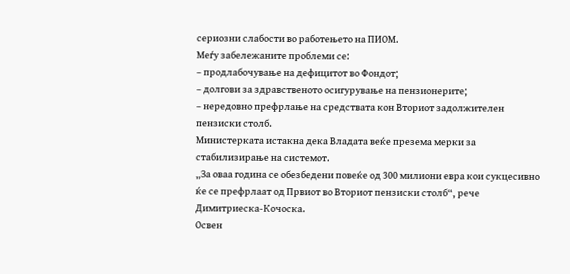сериозни слабости во работењето на ПИОМ.
Меѓу забележаните проблеми се:
– продлабочување на дефицитот во Фондот;
– долгови за здравственото осигурување на пензионерите;
– нередовно префрлање на средствата кон Вториот задолжителен пензиски столб.
Министерката истакна дека Владата веќе презема мерки за стабилизирање на системот.
„За оваа година се обезбедени повеќе од 300 милиони евра кои сукцесивно ќе се префрлаат од Првиот во Вториот пензиски столб“, рече Димитриеска-Кочоска.
Освен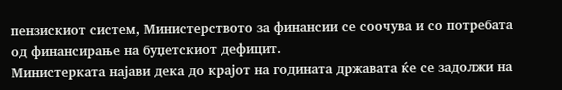пензискиот систем, Министерството за финансии се соочува и со потребата од финансирање на буџетскиот дефицит.
Министерката најави дека до крајот на годината државата ќе се задолжи на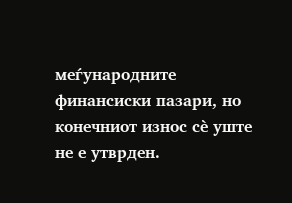меѓународните финансиски пазари, но конечниот износ сè уште не е утврден.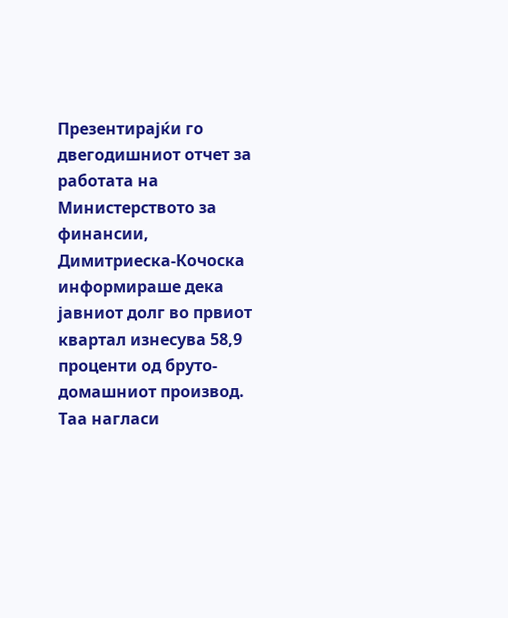Презентирајќи го двегодишниот отчет за работата на Министерството за финансии, Димитриеска-Кочоска информираше дека јавниот долг во првиот квартал изнесува 58,9 проценти од бруто-домашниот производ.
Таа нагласи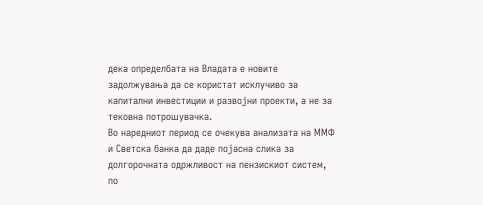дека определбата на Владата е новите задолжувања да се користат исклучиво за капитални инвестиции и развојни проекти, а не за тековна потрошувачка.
Во наредниот период се очекува анализата на ММФ и Светска банка да даде појасна слика за долгорочната одржливост на пензискиот систем, по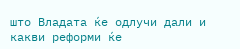што Владата ќе одлучи дали и какви реформи ќе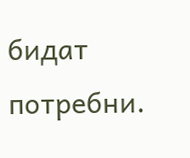бидат потребни.